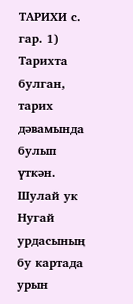ТАРИХИ с. гар. 1) Тарихта булган, тарих дәвамында булып үткән. Шулай ук Нугай урдасының бу картада урын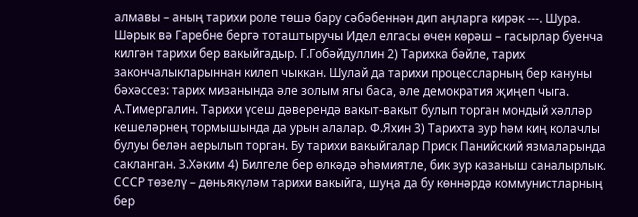алмавы – аның тарихи роле төшә бару сәбәбеннән дип аңларга кирәк ---. Шура. Шәрык вә Гаребне бергә тоташтыручы Идел елгасы өчен көрәш – гасырлар буенча килгән тарихи бер вакыйгадыр. Г.Гобәйдуллин 2) Тарихка бәйле, тарих закончалыкларыннан килеп чыккан. Шулай да тарихи процессларның бер кануны бәхәссез: тарих мизанында әле золым ягы баса, әле демократия җиңеп чыга. А.Тимергалин. Тарихи үсеш дәверендә вакыт-вакыт булып торган мондый хәлләр кешеләрнең тормышында да урын алалар. Ф.Яхин 3) Тарихта зур һәм киң колачлы булуы белән аерылып торган. Бу тарихи вакыйгалар Приск Панийский язмаларында сакланган. З.Хәким 4) Билгеле бер өлкәдә әһәмиятле, бик зур казаныш саналырлык. СССР төзелү – дөньякүләм тарихи вакыйга, шуңа да бу көннәрдә коммунистларның бер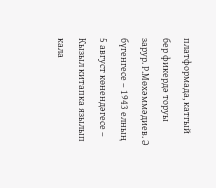платформада, катгый бер фикердә торуы зарур. Р.Мөхәммәдиев. Ә бүгенгесе – 1943 елның 5 август көнендәгесе – Кызыл китапка язылып кала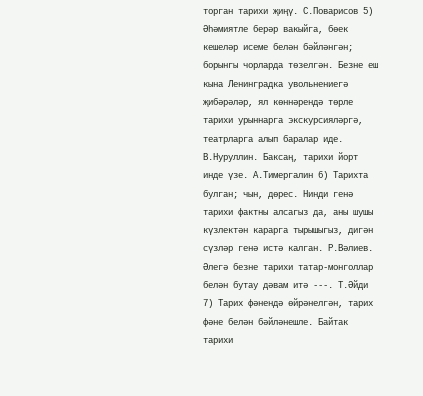торган тарихи җиңү. С.Поварисов 5) Әһәмиятле берәр вакыйга, бөек кешеләр исеме белән бәйләнгән; борынгы чорларда төзелгән. Безне еш кына Ленинградка увольнениегә җибәрәләр, ял көннәрендә төрле тарихи урыннарга экскурсияләргә, театрларга алып баралар иде. В.Нуруллин. Баксаң, тарихи йорт инде үзе. А.Тимергалин 6) Тарихта булган; чын, дөрес. Нинди генә тарихи фактны алсагыз да, аны шушы күзлектән карарга тырышыгыз, дигән сүзләр генә истә калган. Р.Вәлиев. Әлегә безне тарихи татар-монголлар белән бутау дәвам итә ---. Т.Әйди 7) Тарих фәнендә өйрәнелгән, тарих фәне белән бәйләнешле. Байтак тарихи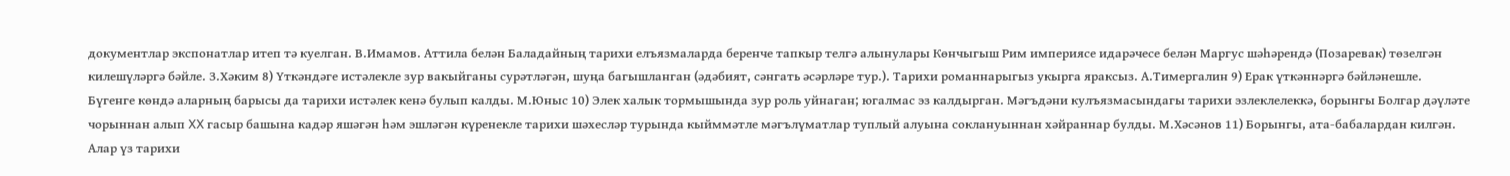документлар экспонатлар итеп тә куелган. В.Имамов. Аттила белән Баладайның тарихи елъязмаларда беренче тапкыр телгә алынулары Көнчыгыш Рим империясе идарәчесе белән Маргус шәһәрендә (Позаревак) төзелгән килешүләргә бәйле. З.Хәким 8) Үткәндәге истәлекле зур вакыйганы сурәтләгән, шуңа багышланган (әдәбият, сәнгать әсәрләре тур.). Тарихи романнарыгыз укырга яраксыз. А.Тимергалин 9) Ерак үткәннәргә бәйләнешле. Бүгенге көндә аларның барысы да тарихи истәлек кенә булып калды. М.Юныс 10) Элек халык тормышында зур роль уйнаган; югалмас эз калдырган. Мәгъдәни кулъязмасындагы тарихи эзлеклелеккә, борынгы Болгар дәүләте чорыннан алып XX гасыр башына кадәр яшәгән һәм эшләгән күренекле тарихи шәхесләр турында кыйммәтле мәгълүматлар туплый алуына соклануыннан хәйраннар булды. М.Хәсәнов 11) Борынгы, ата-бабалардан килгән. Алар үз тарихи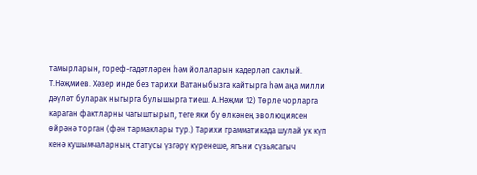тамырларын, гореф-гадәтләрен һәм йолаларын кадерләп саклый. Т.Нәҗмиев. Хәзер инде без тарихи Ватаныбызга кайтырга һәм аңа милли дәүләт буларак ныгырга булышырга тиеш. А.Нәҗми 12) Төрле чорларга караган фактларны чагыштырып, теге яки бу өлкәнең эволюциясен өйрәнә торган (фән тармаклары тур.) Тарихи грамматикада шулай ук күп кенә кушымчаларның статусы үзгәрү күренеше, ягъни сүзьясагыч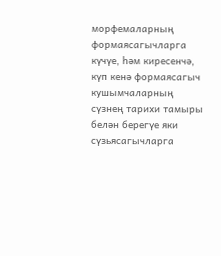морфемаларның формаясагычларга күчүе, һәм киресенчә, күп кенә формаясагыч кушымчаларның сүзнең тарихи тамыры белән берегүе яки сүзьясагычларга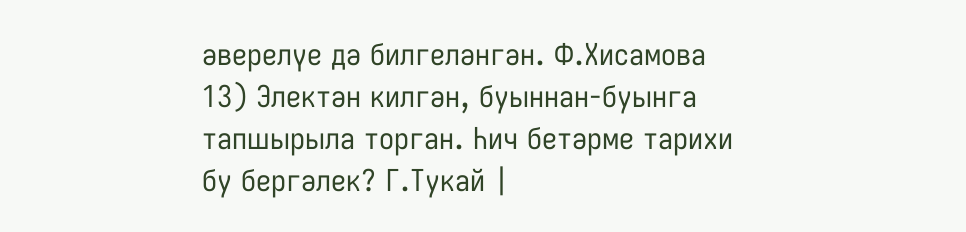әверелүе дә билгеләнгән. Ф.Хисамова 13) Электән килгән, буыннан-буынга тапшырыла торган. Һич бетәрме тарихи бу бергәлек? Г.Тукай |